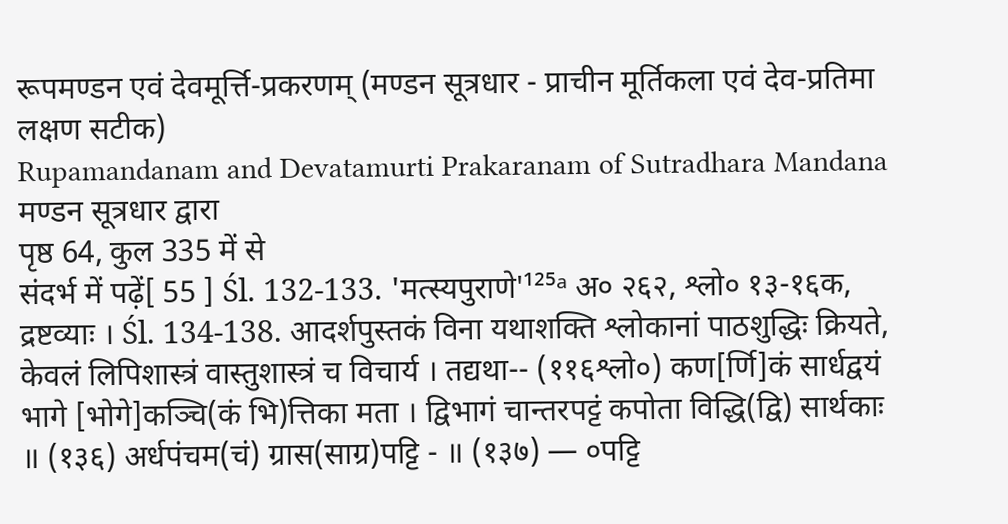रूपमण्डन एवं देवमूर्त्ति-प्रकरणम् (मण्डन सूत्रधार - प्राचीन मूर्तिकला एवं देव-प्रतिमा लक्षण सटीक)
Rupamandanam and Devatamurti Prakaranam of Sutradhara Mandana
मण्डन सूत्रधार द्वारा
पृष्ठ 64, कुल 335 में से
संदर्भ में पढ़ें[ 55 ] Śl. 132-133. 'मत्स्यपुराणे'¹²⁵ᵃ अ० २६२, श्लो० १३-१६क, द्रष्टव्याः । Śl. 134-138. आदर्शपुस्तकं विना यथाशक्ति श्लोकानां पाठशुद्धिः क्रियते, केवलं लिपिशास्त्रं वास्तुशास्त्रं च विचार्य । तद्यथा-- (११६श्लो०) कण[र्णि]कं सार्धद्वयं भागे [भोगे]कञ्चि(कं भि)त्तिका मता । द्विभागं चान्तरपट्टं कपोता विद्धि(द्वि) सार्थकाः ॥ (१३६) अर्धपंचम(चं) ग्रास(साग्र)पट्टि - ॥ (१३७) — ०पट्टि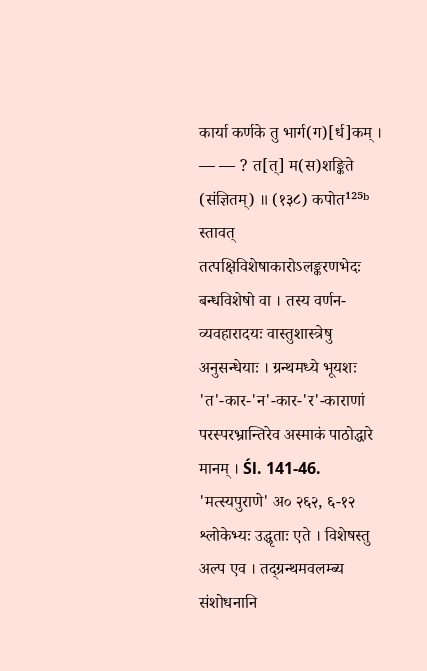कार्या कर्णके तु भार्ग(ग)[र्ध]कम् । — — ? त[त्] म(स)शङ्किते (संज्ञितम्) ॥ (१३८) कपोत¹²⁵ᵇ स्तावत् तत्पक्षिविशेषाकारोऽलङ्करणभेदः बन्धविशेषो वा । तस्य वर्णन- व्यवहारादयः वास्तुशास्त्रेषु अनुसन्धेयाः । ग्रन्थमध्ये भूयशः 'त'-कार-'न'-कार-'र'-काराणां परस्परभ्रान्तिरेव अस्माकं पाठोद्धारे मानम् । Śl. 141-46. 'मत्स्यपुराणे' अ० २६२, ६-१२ श्लोकेभ्यः उद्धृताः एते । विशेषस्तु अल्प एव । तद्ग्रन्थमवलम्ब्य संशोधनानि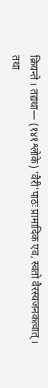क्रियन्ते । तद्यथा— (१४१श्लोके) 'वैरी'पाठः प्रामादिक एव, स्वतो वैरस्यजनकत्वात् । तथा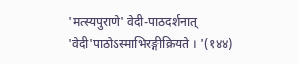'मत्स्यपुराणे' वेदी-पाठदर्शनात् 'वेदी'पाठोऽस्माभिरङ्गीक्रियते । '(१४४)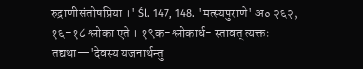रुद्राणीसंतोषप्रिया ।' Śl. 147, 148. 'मत्स्यपुराणे' अ० २६२, १६-१८ श्लोका एते । १९क-श्लोकार्ध- स्तावत् त्यक्तः तद्यथा—'देवस्य यजनार्थन्तु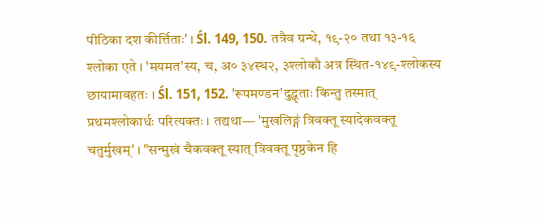पीठिका दश कीर्त्तिताः' । Śl. 149, 150. तत्रैव ग्रन्थे, १९-२० तथा १३-१६ श्लोका एते । 'मयमत'स्य, च, अ० ३४स्थ२, ३श्लोकौ अत्र स्थित-१४९-श्लोकस्य छायामावहतः । Śl. 151, 152. 'रूपमण्डन'दुद्धृताः किन्तु तस्मात् प्रथमश्लोकार्धः परित्यक्तः । तद्यथा— 'मुखलिङ्गं त्रिवक्तू स्यादेकवक्तू चतुर्मुखम्' । "सन्मुखं चैकवक्तू स्यात् त्रिवक्तू पृष्ठकेन हि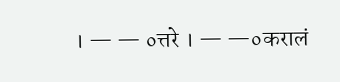। — — ०त्तरे । — —०करालं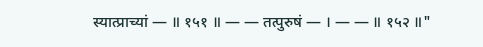स्यात्प्राच्यां — ॥ १५१ ॥ — — तत्पुरुषं — । — — ॥ १५२ ॥"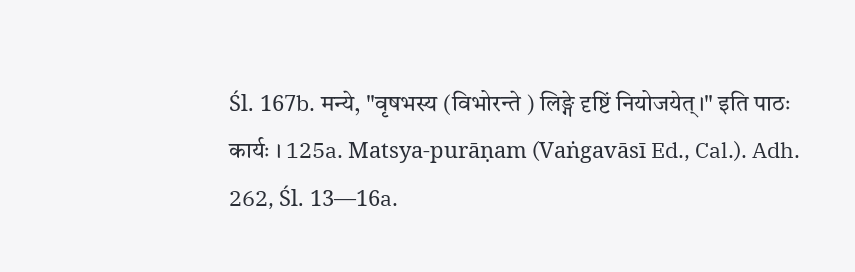Śl. 167b. मन्ये, "वृषभस्य (विभोरन्ते ) लिङ्गे दृष्टिं नियोजयेत्।" इति पाठः कार्यः । 125a. Matsya-purāṇam (Vaṅgavāsī Ed., Cal.). Adh. 262, Śl. 13—16a.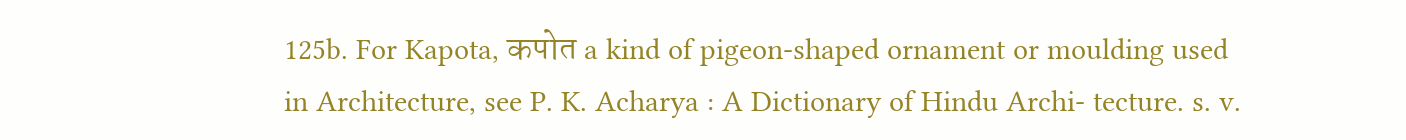125b. For Kapota, कपोत a kind of pigeon-shaped ornament or moulding used in Architecture, see P. K. Acharya : A Dictionary of Hindu Archi- tecture. s. v.